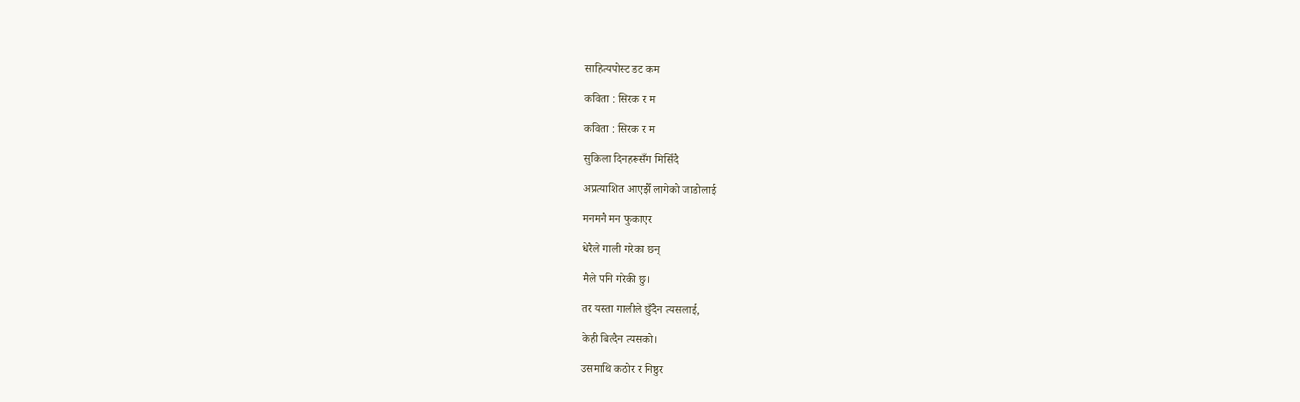साहित्यपोस्ट डट कम

कविता : सिरक र म

कविता : सिरक र म

सुकिला दिनहरूसँग मिसिँदै

अप्रत्याशित आएझैँ लागेको जाडोलाई

मनमनै मन फुकाएर

धेरैले गाली गरेका छन्

मैले पनि गरेकी छु।

तर यस्ता गालीले छुँदैन त्यसलाई,

केही बित्दैन त्यसको।

उसमाथि कठोर र निष्ठुर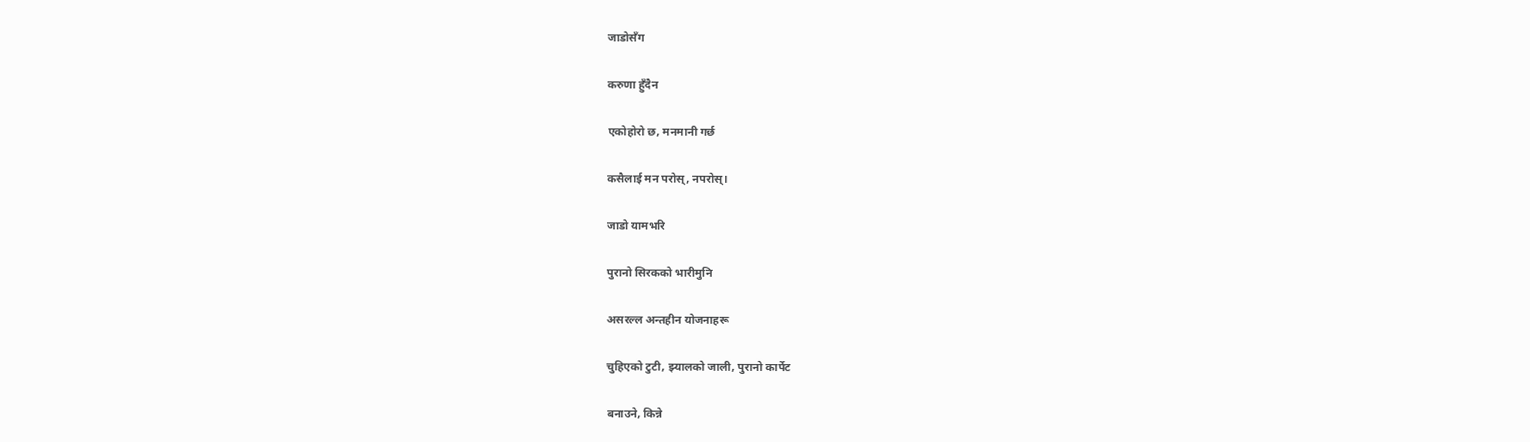जाडोसँग

करुणा हुँदैन

एकोहोरो छ, मनमानी गर्छ

कसैलाई मन परोस्, नपरोस्।

जाडो यामभरि

पुरानो सिरकको भारीमुनि

असरल्ल अन्तहीन योजनाहरू

चुहिएको टुटी, झ्यालको जाली, पुरानो कार्पेट

बनाउने, किन्ने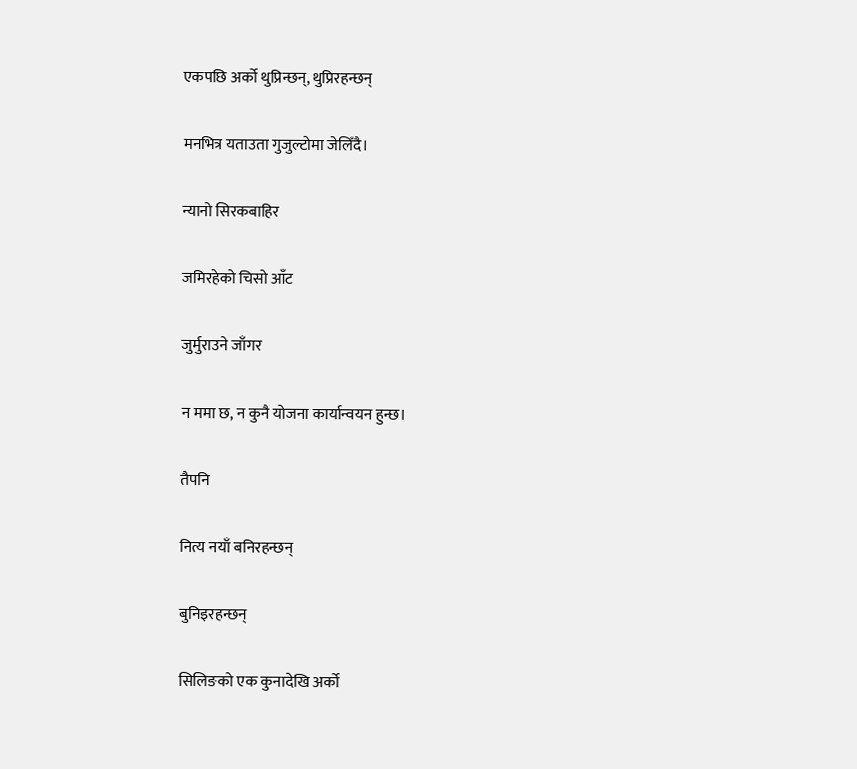एकपछि अर्को थुप्रिन्छन्, थुप्रिरहन्छन्

मनभित्र यताउता गुजुल्टोमा जेलिँदै।

न्यानो सिरकबाहिर

जमिरहेको चिसो आँट

जुर्मुराउने जाँगर

न ममा छ, न कुनै योजना कार्यान्वयन हुन्छ।

तैपनि

नित्य नयाँ बनिरहन्छन्

बुनिइरहन्छन्

सिलिङको एक कुनादेखि अर्को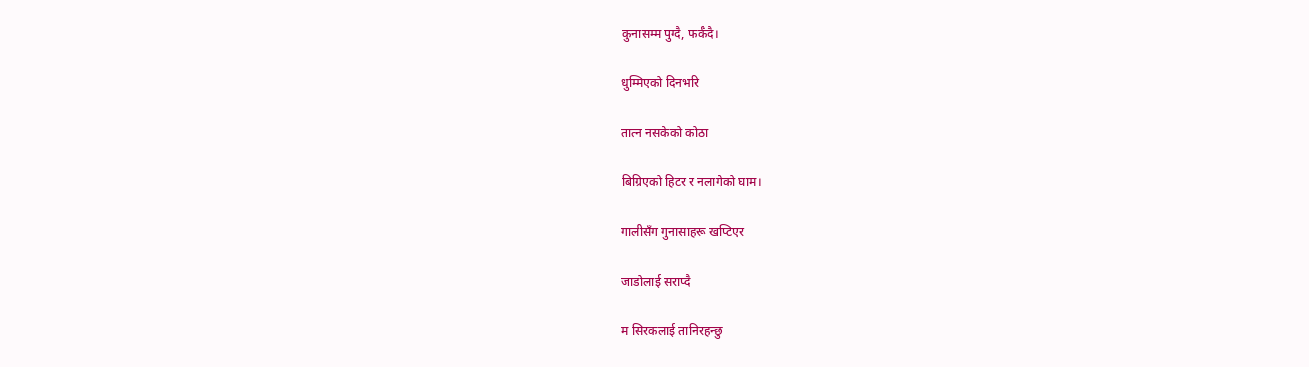कुनासम्म पुग्दै, फर्कँदै।

धुम्मिएको दिनभरि

तात्न नसकेको कोठा

बिग्रिएको हिटर र नलागेको घाम।

गालीसँग गुनासाहरू खप्टिएर

जाडोलाई सराप्दै

म सिरकलाई तानिरहन्छु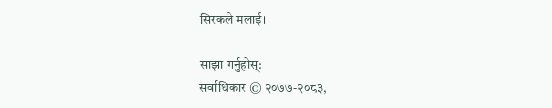सिरकले मलाई।

साझा गर्नुहोस्:
सर्वाधिकार © २०७७-२०८३,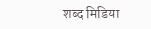शब्द मिडिया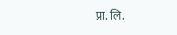प्रा. लि.